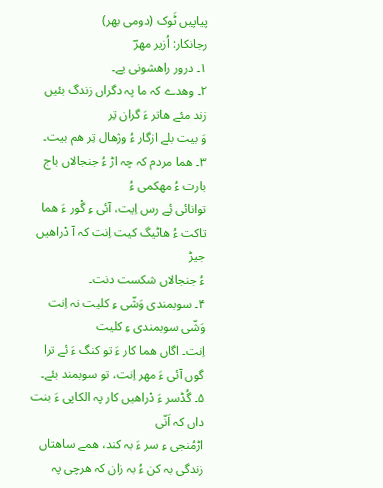پیاپیں ٹَوک (دومی بھر)
رجانکار: اُزیر مھرؔ
۱۔ درور راھشونی یے۔
۲۔ وھدے کہ ما پہ دگراں زندگ بئیں زند مئے ھاتر ءَ گران تِر
وَ بیت بلے ازگار ءُ وژھال تِر ھم بیت۔
۳۔ ھما مردم کہ چہ اڑ ءُ جنجالاں باج بارت ءُ مھکمی ءُ
توانائی ئِے رس اِیت، آئی ءِ گْور ءَ ھما تاکت ءُ ھاٹیگ کیت اِنت کہ آ دْراھیں جیڑ
ءُ جنجالاں شکست دنت۔
۴۔ سوبمندی وَشّی ءِ کلیت نہ اِنت وَشّی سوبمندی ءِ کلیت
اِنت۔ اگاں ھما کار ءَ تو کنگ ءَ ئے ترا گوں آئی ءَ مھر اِنت، تو سوبمند بئے۔
۵۔ گُڈسر ءَ دْراھیں کار پہ الکاپی ءَ بنت داں کہ اَنّی
اڑمُنجی ءِ سر ءَ بہ کند، ھمے ساھتاں زندگی بہ کن ءُ بہ زان کہ ھرچی پہ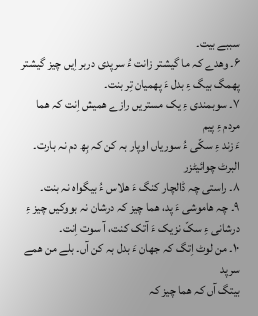سببے بیت۔
۶۔ وھدے کہ ما گیشتر زانت ءُ سرپدی دربر اِیں چیز گیشتر
پھمگ بیگ ءِ بدل ءَ پھمیان تِر بنت۔
۷۔ سوبمندی ءِ یک مستریں رازے ھمیش اِنت کہ ھما مردم ءِ پیم
ءَ زند ءِ سکّی ءُ سوریاں اوپار بہ کن کہ بِھ دم نہ بارت۔
البرٹ چوائیٹزر
۸۔ راستی چہ ڈالچار کنگ ءَ ھلاس ءُ بیگواہ نہ بنت۔
۹۔ چہ ھاموشی ءَ پد، ھما چیز کہ درشان نہ بووکیں چیز ءِ
درشانی ءِ سکّ نزیک ءَ آتک کنت، آ سوت اِنت۔
۱۰۔ من لوٹ اِتگ کہ جھان ءَ بدل بہ کن آں۔ بلے من ھمے سرپد
بیتگ آں کہ ھما چیز کہ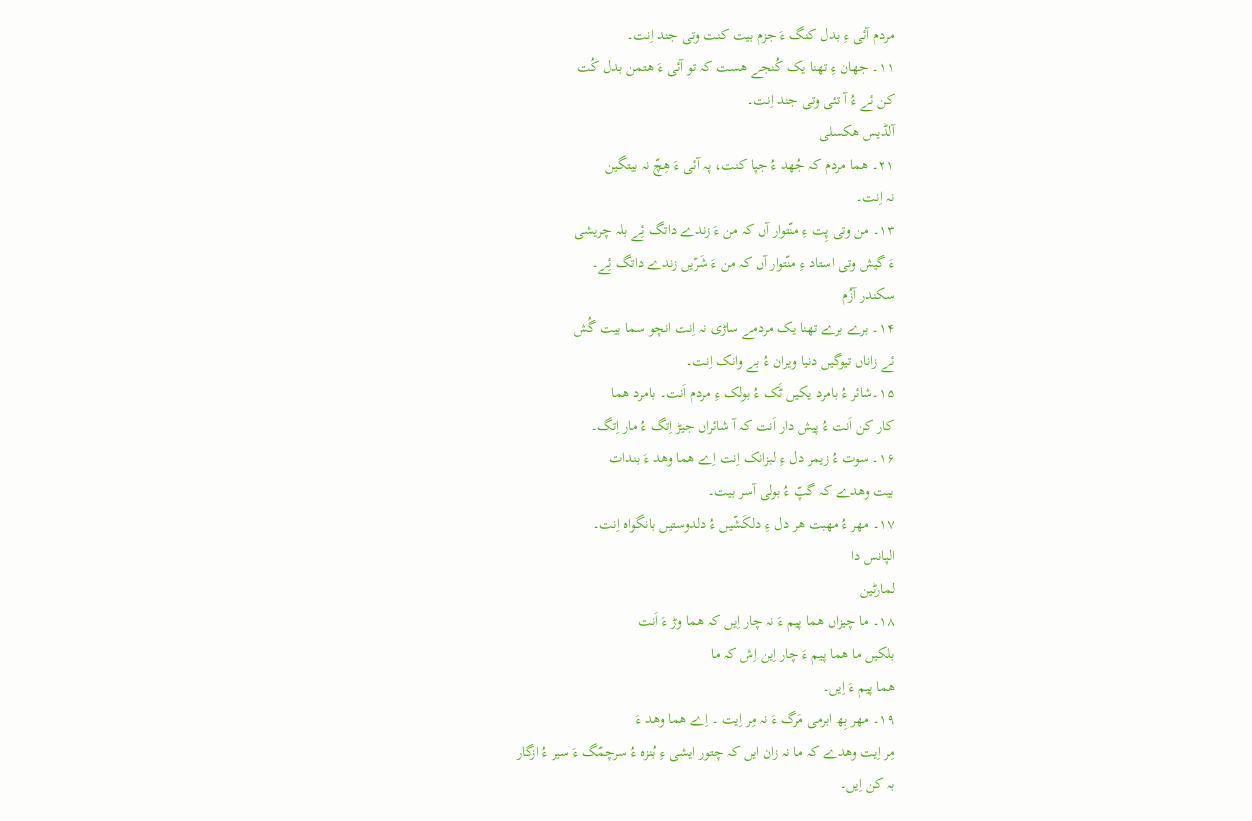مردم آئی ءِ بدل کنگ ءَ جزم بیت کنت وتی جند اِنت۔
۱۱۔ جھان ءِ تھنا یک کُنجے ھست کہ تو آئی ءَ ھتمن بدل کُت
کن ئے ءُ آ تئی وتی جند اِنت۔
آلڈیس ھکسلی
۲۱۔ ھما مردم کہ جُھد ءُ جپا کنت، پہ آئی ءَ ھِچّ نہ بیتگین
نہ اِنت۔
۱۳۔ من وتی پِت ءِ منّتوار آں کہ من ءَ زندے داتگ ئِے بلہ چریشی
ءَ گیش وتی استاد ءِ منّتوار آں کہ من ءَ شَرّیں زندے داتگ ئِے۔
سکندر آزُم
۱۴۔ برے برے تھنا یک مردمے ساڑی نہ اِنت انچو سما بیت گُش
ئے زاناں تیوگیں دنیا ویران ءُ بے وانک اِنت۔
۱۵۔شائر ءُ بامرد یکیں ٹَک ءُ بولک ءِ مردم اَنت۔ بامرد ھما
کار کن اَنت ءُ پیش دار اَنت کہ آ شائراں جیڑ اِتگ ءُ مار اِتگ۔
۱۶۔ سوت ءُ زیمر دل ءِ لبزانک اِنت اِے ھما وھد ءَ بندات
بیت وھدے کہ گپّ ءُ بولی آسر بیت۔
۱۷۔ مھر ءُ مھبت ھر دل ءِ دلکَشّیں ءُ دلدوستیں بانگواہ اِنت۔
الپانس دا
لمارٹین
۱۸۔ ما چیزاں ھما پیم ءَ نہ چار اِیں کہ ھما وڑ ءَ اَنت
بلکیں ما ھما پیم ءَ چار اِین اِش کہ ما
ھما پیم ءَ اِیں۔
۱۹۔ مھر بِھ ابرمی مَرگ ءَ نہ مِر اِیت ۔ اِے ھما وھد ءَ
مِر اِیت وھدے کہ ما نہ زان ایں کہ چتور ایشی ءِ بُنزہ ءُ سرچمّگ ءَ سیر ءُ ازگار
بہ کن اِیں۔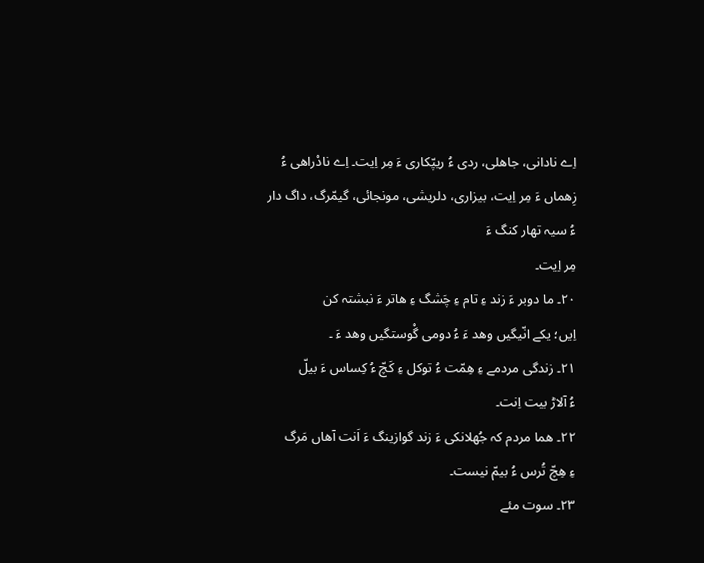اِے نادانی، جاھلی، ردی ءُ ریپّکاری ءَ مِر اِیت۔ اِے نادْراھی ءُ
زِھماں ءَ مِر اِیت، بیزاری، دلریشی، مونجائی، گیمّرگ، داگ دار ءُ سیہ تھار کنگ ءَ
مِر اِیت۔
۲۰۔ ما دوبر ءَ زند ءِ تام ءِ چَشگ ءِ ھاتر ءَ نبشتہ کن
اِیں؛ یکے انّیگیں وھد ءَ ءُ دومی گْوستگیں وھد ءَ ۔
۲۱۔ زندگی مردمے ءِ ھِمّت ءُ توکل ءِ کَچّ ءُ کِساس ءَ بیلّ
ءُ آلاڑ بیت اِنت۔
۲۲۔ ھما مردم کہ جُھلانکی ءَ زند گوازینگ ءَ اَنت آھاں مَرگ
ءِ ھِچّ تُرس ءُ بیمّ نیست۔
۲۳۔ سوت مئے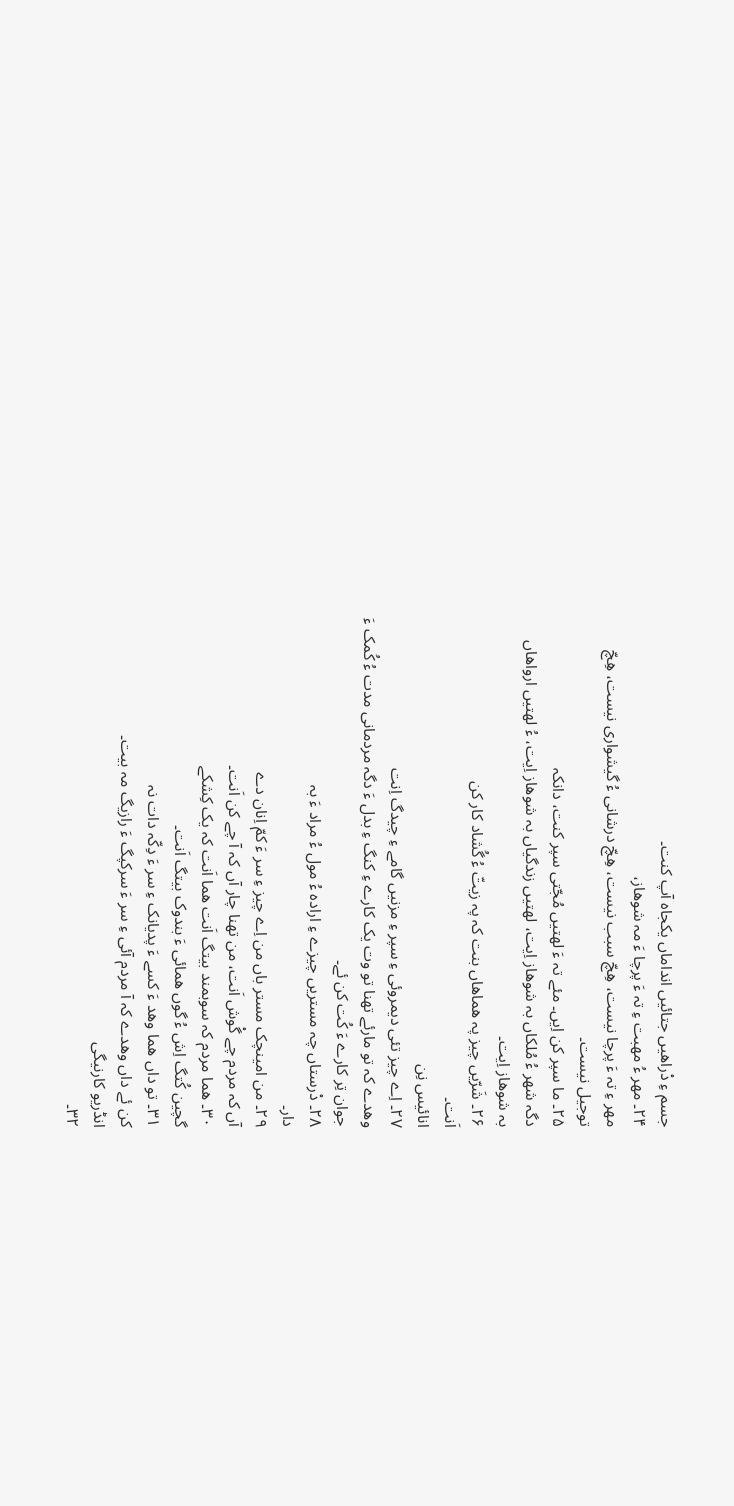جسم ءِ دْراھیں جتائیں انداماں یکجاہ آپ کنت۔
۲۴۔ مھر ءُ مھبت ءِ تہ ءَ پرچا ءَ مہ شوھاز،
مھر ءِ تہ ءَ پرچا نیست، ھِچّ سبب نیست، ھِچّ درشانی ءُ گیشواری نیست، ھِچّ
توجیل نیست۔
۲۵۔ ما سپر کن اِیں۔ مئے تہ ءَ لھتیں مُجّتی سپر کنت، دانکہ
دگہ شھر ءُ مُلکاں بہ شوھاز اِیت، لھتیں زندگیاں بہ شوھاز اِیت، ءُ لھتیں ارواھاں
بہ شوھاز اِیت۔
۲۶۔ شَرّیں چیز پہ ھماھاں بنت کہ پہ زیتّ ءُ گُشاد کار کن
اَنت۔
انائیس نِن
۲۷۔ اِے چیز تئی دیمروئی ءِ سپر ءِ مزنیں گامے ءِ چیدگ اِنت
وھدے کہ تو مارئے تھنا تو وت یک کارے ءِ کنگ ءِ بدل ءَ دگہ مردمانی مدت ءُ کُمک ءَ
جوان تِر کارے ءَ کُت کن ئے۔
۲۸۔ دْرستاں چہ مستريں چیزے ءِ ارادہ ءُ مول ءُ مراد ءَ بہ
دار۔
۲۹۔ من امینچک مستر باں من اِے چیز ءِ سر ءَ کمّ اِنان دے
آں کہ مردم چے گْوش اَنت، من تھنا چار آں کہ آ چے کن اَنت۔
۳۰۔ ھما مردم کہ سوبمند بیتگ اَنت ھما اَنت کہ یک کِشکے
گچین کُتگ اِش ءُ گوں ھمائی ءَ بندوک بیتگ اَنت۔
۳۱۔ تو داں ھما وھد ءَ کسے ءَ پدیانک ءِ سر ءَ دِکّہ دات نہ
کن ئے داں وھدے کہ آ مردم آئی ءِ سر ءَ سرکپگ ءَ رازیگ مہ بیت۔
انڈریو کارنیگی
۳۲۔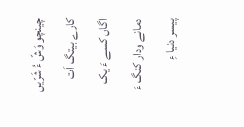چینچو وَشّ ءُ شَرّیں کارے بیتگ اَت اگاں کسے ءَ یک
دمانے ودار کنگ ءَ پیسر دنیا ءِ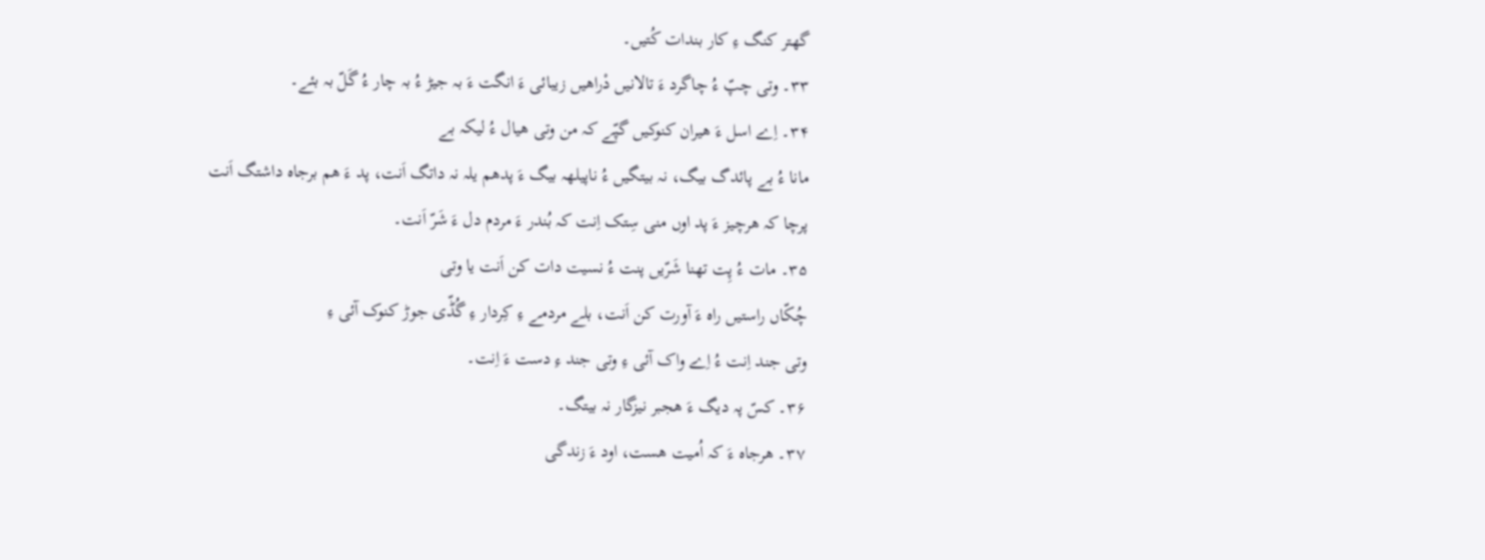گھتر کنگ ءِ کار بندات کُتیں۔
۳۳۔ وتی چپّ ءُ چاگرد ءَ تالانیں دْراھیں زیبائی ءَ انگت ءَ بہ جیڑ ءُ بہ چار ءُ گَلّ بہ بئے۔
۳۴۔ اِے اسل ءَ ھیران کنوکیں گپّے کہ من وتی ھیال ءُ لیکہ بے
مانا ءُ بے پائدگ بیگ، نہ بیتگیں ءُ ناپیلھہ بیگ ءَ پدھم یلہ نہ داتگ اَنت، پد ءَ ھم برجاہ داشتگ اَنت
پرچا کہ ھرچیز ءَ پد اوں منی سِتک اِنت کہ بُندر ءَ مردم دل ءَ شَرّ اَنت۔
۳۵۔ مات ءُ پِت تھنا شَرّیں پنت ءُ نسیت دات کن اَنت یا وتی
چُکّاں راستیں راہ ءَ آورت کن اَنت، بلے مردمے ءِ کِردار ءِ گُڈّی جوڑ کنوک آئی ءِ
وتی جند اِنت ءُ اِے واک آئی ءِ وتی جند ءِ دست ءَ اِنت۔
۳۶۔ کسّ پہ دیگ ءَ ھجبر نیزگار نہ بیتگ۔
۳۷۔ ھرجاہ ءَ کہ اُمیت ھست، اود ءَ زندگی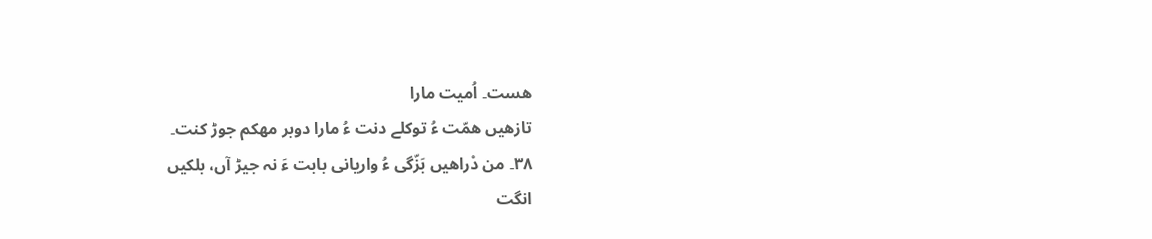ھست۔ اُمیت مارا
تازھیں ھمّت ءُ توکلے دنت ءُ مارا دوبر مھکم جوڑ کنت۔
۳۸۔ من دْراھیں بَزّگی ءُ واریانی بابت ءَ نہ جیڑ آں، بلکیں
انگت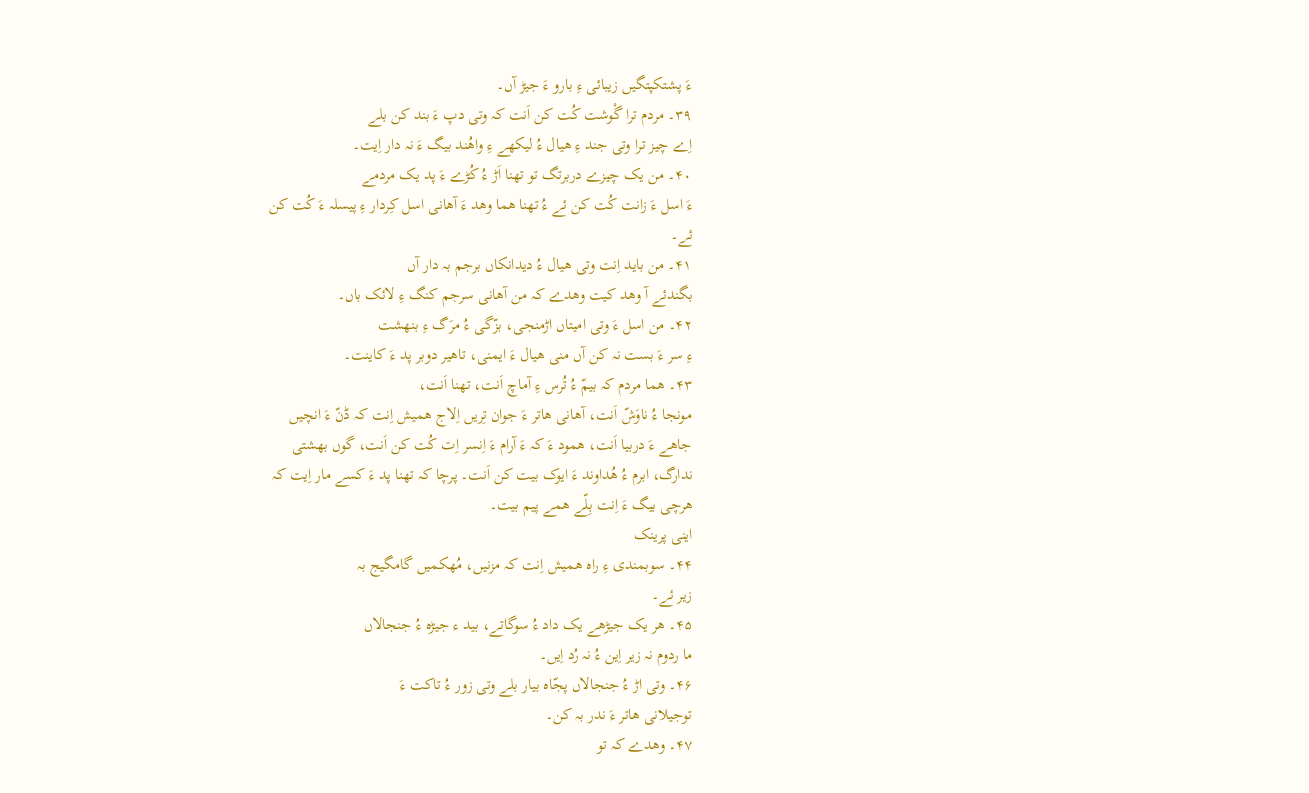ءَ پشتکپتگیں زیبائی ءِ بارو ءَ جیڑ آں۔
۳۹۔ مردم ترا گْوشت کُت کن اَنت کہ وتی دپ ءَ بند کن بلے
اِے چیز ترا وتی جند ءِ ھیال ءُ لیکھے ءِ واھُند بیگ ءَ نہ دار اِیت۔
۴۰۔ من یک چیزے دربرتگ تو تھنا اَڑ ءُ کُڑے ءَ پد یک مردمے
ءَ اسل ءَ زانت کُت کن ئے ءُ تھنا ھما وھد ءَ آھانی اسل کِردار ءِ پیسلہ ءَ کُت کن
ئے۔
۴۱۔ من باید اِنت وتی ھیال ءُ دیدانکاں برجم بہ دار آں
بگندئے آ وھد کیت وھدے کہ من آھانی سرجم کنگ ءِ لائک باں۔
۴۲۔ من اسل ءَ وتی امیتاں اڑمنجی، بزّگی ءُ مرَگ ءِ بنھشت
ءِ سر ءَ بست نہ کن آں منی ھیال ءَ ایمنی، تاھیر دوبر پد ءَ کاینت۔
۴۳۔ ھما مردم کہ بیمّ ءُ تُرس ءِ آماچ اَنت، تھنا اَنت،
مونجا ءُ ناوَشّ اَنت، آھانی ھاتر ءَ جوان تِریں اِلاج ھمیش اِنت کہ ڈنّ ءَ انچیں
جاھے ءَ دربیا اَنت، ھمود ءَ کہ ءَ آرام ءَ اِنسر اِت کُت کن اَنت، گوں بھشتی
ندارگ، ابرم ءُ ھُداوند ءَ ایوک بیت کن اَنت۔ پرچا کہ تھنا پد ءَ کسے مار اِیت کہ
ھرچی بیگ ءَ اِنت بِلّے ھمے پیم بیت۔
اینی پرینک
۴۴۔ سوبمندی ءِ راہ ھمیش اِنت کہ مزنیں، مُھکمیں گامگیج بہ
زیر ئے۔
۴۵۔ ھر یک جیڑھے یک داد ءُ سوگاتے، بید ء جیڑہ ءُ جنجالاں
ما ردوم نہ زیر اِین ءُ نہ رُد اِیں۔
۴۶۔ وتی اڑ ءُ جنجالاں پجّاہ بیار بلے وتی زور ءُ تاکت ءَ
توجیلانی ھاتر ءَ ندر بہ کن۔
۴۷۔ وھدے کہ تو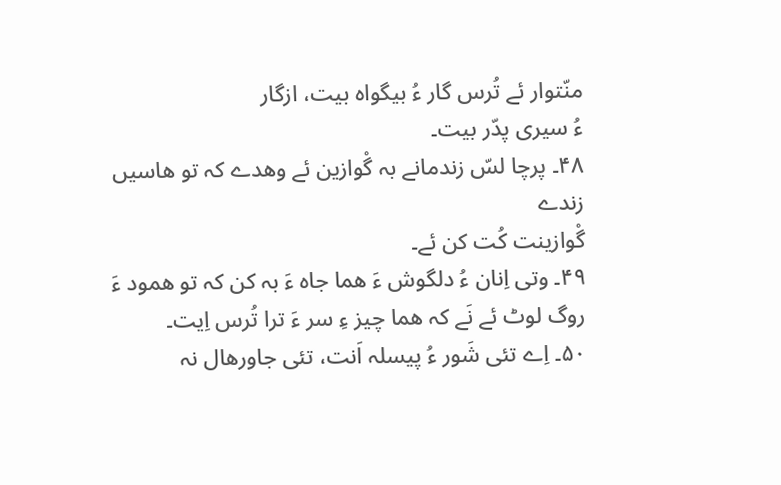منّتوار ئے تُرس گار ءُ بیگواہ بیت، ازگار
ءُ سیری پدّر بیت۔
۴۸۔ پرچا لسّ زندمانے بہ گْوازین ئے وھدے کہ تو ھاسیں زندے
گْوازینت کُت کن ئے۔
۴۹۔ وتی اِنان ءُ دلگوش ءَ ھما جاہ ءَ بہ کن کہ تو ھمود ءَ
روگ لوٹ ئے نَے کہ ھما چیز ءِ سر ءَ ترا تُرس اِیت۔
۵۰۔ اِے تئی شَور ءُ پیسلہ اَنت، تئی جاورھال نہ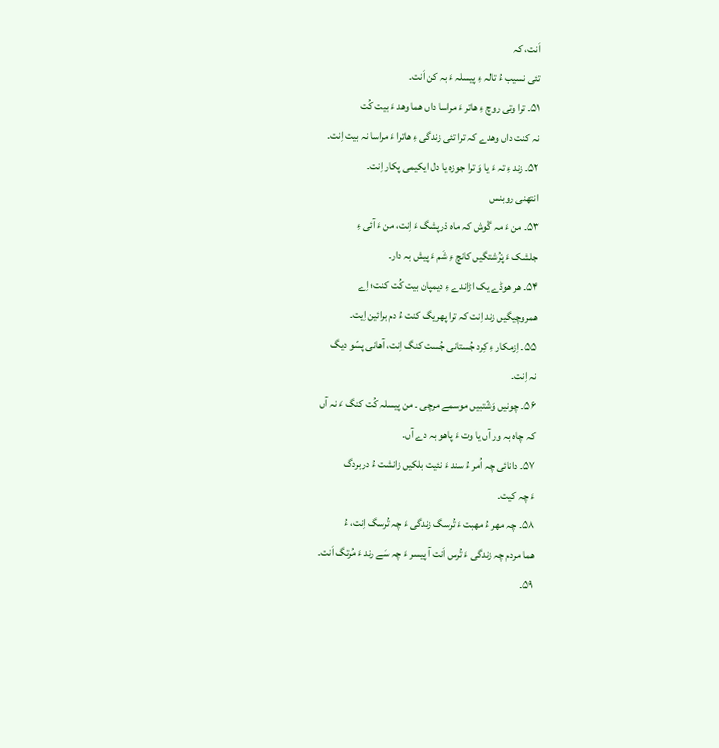اَنت، کہ
تئی نسیب ءُ تالہ ءِ پیسلہ ءَ بہ کن اَنت۔
۵۱۔ ترا وتی روچ ءِ ھاتر ءَ مراسا داں ھما وھد ءَ بیت کُت
نہ کنت داں وھدے کہ ترا تئی زندگی ءِ ھاترا ءَ مراسا نہ بیت اِنت۔
۵۲۔ زند ءِ تہ ءَ یا وَ ترا جوزہ یا دل ایکیمی پکار اِنت۔
انتھنی روبنس
۵۳۔ من ءَ مہ گْوش کہ ماہ دْرپشگ ءَ اِنت، من ءَ آئی ءِ
جلشک ءَ پْرُشتگیں کانچ ءِ شَم ءَ پیش بہ دار۔
۵۴۔ ھر ھوڈے یک اڑاندے ءِ دیمپان بیت کُت کنت؛ اِے
ھمروچیگیں زند اِنت کہ ترا پھریگ کنت ءُ دم برائین اِیت۔
۵۵۔ اِزمکار ءِ کِرد جُستانی جُست کنگ اِنت، آھانی پسّو دیگ
نہ اِنت۔
۵۶۔ چونیں وَشّتبیں موسمے مرچی ۔ من پیسلہ کُت کنگ ءَ نہ آں
کہ چاہ بہ ور آں یا وت ءَ پاھو بہ دے آں۔
۵۷۔ دانائی چہ اُمر ءُ سند ءَ نئیت بلکیں زانشت ءُ دربردگ
ءَ چہ کیت۔
۵۸۔ چہ مھر ءُ مھبت ءَ تُرسگ زندگی ءَ چہ تُرسگ اِنت، ءُ
ھما مردم چہ زندگی ءَ تُرس اَنت آ پیسر ءَ چہ سَے رند ءَ مُرتگ اَنت۔
۵۹۔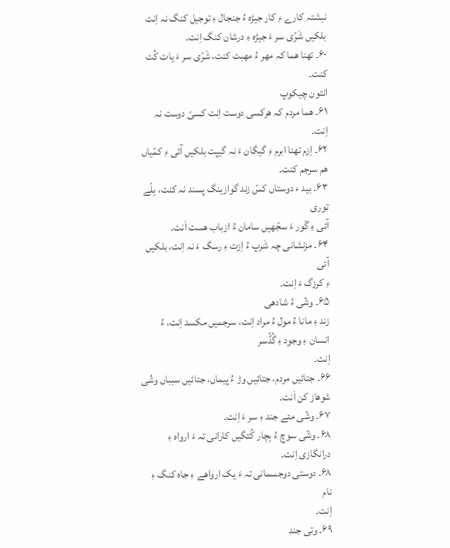نبشتہ کارے ءِ کار جیڑہ ءُ جنجال ءِ توجیل کنگ نہ اِنت
بلکیں شَرّی سر ءَ جیڑہ ءِ درشان کنگ اِنت۔
۶۰۔ تھنا ھما کہ مھر ءُ مھبت کنت، شَرّی سر ءَ یات کُت کنت۔
انتون چیکوپ
۶۱۔ ھما مردم کہ ھرکسی دوست اِنت کسیّ دوست نہ اِنت۔
۶۲۔ اِزم تھنا ابرم ءِ گیگان ءَ نہ گیپت بلکیں آئی ءِ کمّیاں
ھم سرجم کنت۔
۶۳۔ بید ء دوستاں کسّ زند گوازینگ پسند نہ کنت، بِلّے توری
آئی ءِ گْور ءَ سجّھیں سامان ءُ ازباب ھست اَنت۔
۶۴۔ مزنشانی چہ شَرپ ءُ اِزت ءِ رسگ ءَ نہ اِنت، بلکیں آئی
ءِ کرزگ ءَ اِنت۔
۶۵۔ وشّی ءُ شادھی
زند ءِ مانا ءُ مول ءُ مراد اِنت، سرجمیں مکسد اِنت، ءُ انسان ءِ وجود ءِ گُڈّسر
اِنت۔
۶۶۔ جتائیں مردم، جتائیں وڑ ءُ پیماں، جتائیں سبباں وشّی
شوھاز کن اَنت۔
۶۷۔ وشّی مئے جند ءِ سر ءَ اِنت۔
۶۸۔ وشّی سوچ ءُ بِچار کُتگیں کارانی تہ ءَ ارواہ ءِ
درانگازی اِنت۔
۶۸۔ دوستی دوجسمانی تہ ءَ یک ارواھے ءِ جاہ کنگ ءِ نام
اِنت۔
۶۹۔ وتی جند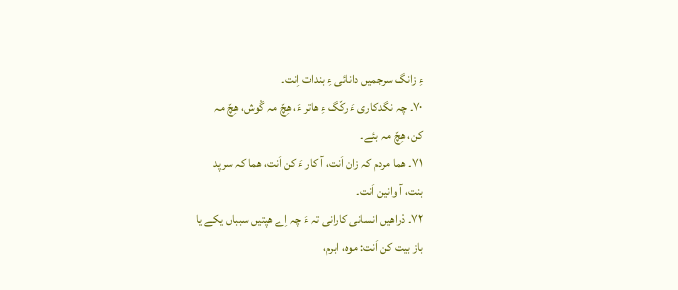ءِ زانگ سرجمیں دانائی ءِ بندات اِنت۔
۷۰۔ چہ نگدکاری ءَ رکّگ ءِ ھاتر ءَ، ھِچّ مہ گْوش، ھِچّ مہ
کن، ھِچّ مہ بئے۔
۷۱۔ ھما مردم کہ زان اَنت، آ کار ءَ کن اَنت، ھما کہ سرپد
بنت، آ وانین اَنت۔
۷۲۔ دْراھیں انسانی کارانی تہ ءَ چہ اِے ھپتیں سبباں یکے یا
باز بیت کن اَنت: موہ، ابرم،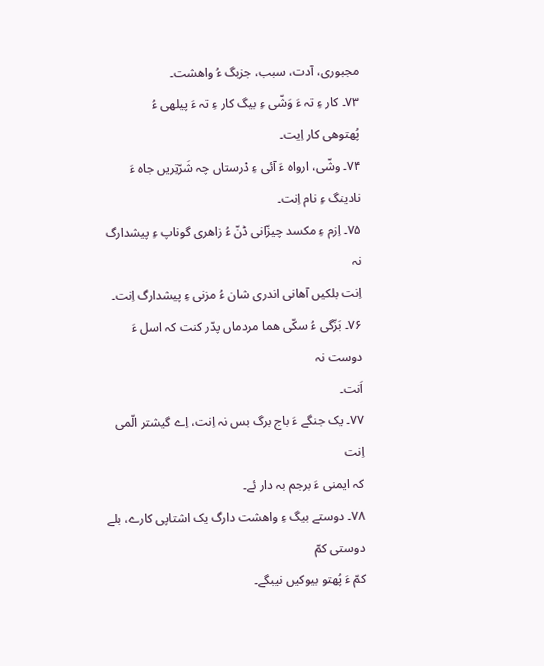مجبوری، آدت، سبب، جزبگ ءُ واھشت۔
۷۳۔ کار ءِ تہ ءَ وَشّی ءِ بیگ کار ءِ تہ ءَ پیلھی ءُ
پُھتوھی کار اِیت۔
۷۴۔ وشّی، ارواہ ءَ آئی ءِ دْرستاں چہ شَرّتِریں جاہ ءَ
نادینگ ءِ نام اِنت۔
۷۵۔ اِزم ءِ مکسد چیزّانی ڈنّ ءُ زاھری گوناپ ءِ پیشدارگ نہ
اِنت بلکیں آھانی اندری شان ءُ مزنی ءِ پیشدارگ اِنت۔
۷۶۔ بَزّگی ءُ سکّی ھما مردماں پدّر کنت کہ اسل ءَ دوست نہ
اَنت۔
۷۷۔ یک جنگے ءَ باج برگ بس نہ اِنت، اِے گیشتر الّمی اِنت
کہ ایمنی ءَ برجم بہ دار ئے۔
۷۸۔ دوستے بیگ ءِ واھشت دارگ یک اشتاپی کارے، بلے دوستی کمّ
کمّ ءَ پُھتو بیوکيں نیبگے۔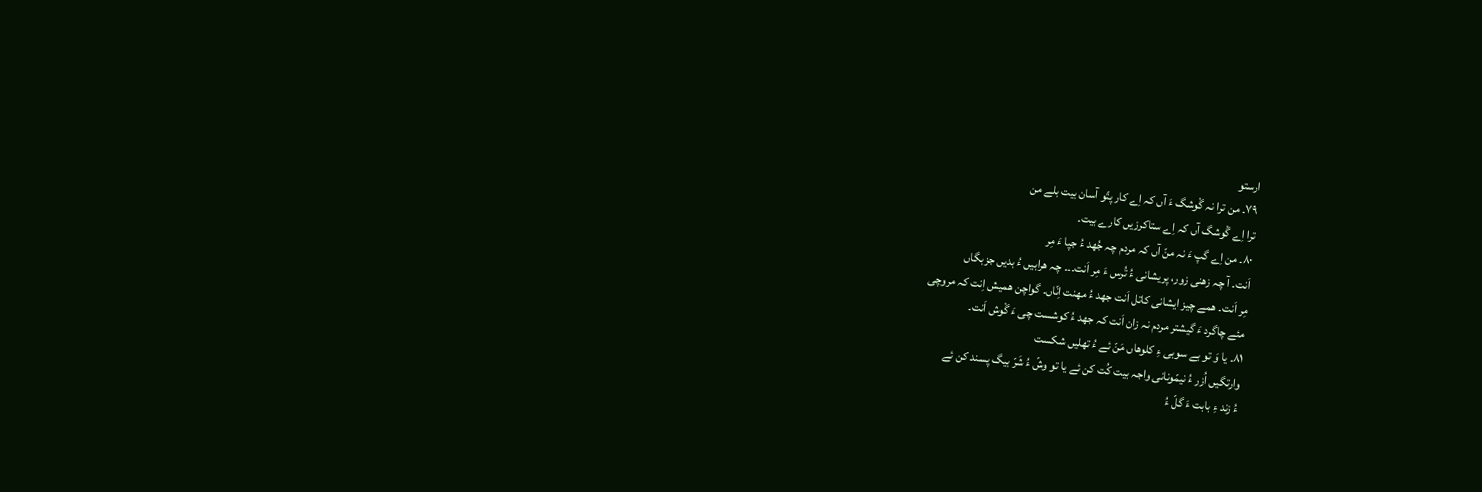ارستو
۷۹۔ من ترا نہ گْوشگ ءَ آں کہ اِے کار پتّو آسان بیت بلے من
ترا اِے گْوشگ آں کہ اِے ستاکرزیں کارے بیت۔
۸۰۔ من اِے گپ ءَ نہ منّ آں کہ مردم چہ جُھد ءُ جپا ءَ مِر
اَنت۔ آ چہ زھنی زور، پریشانی ءُ تُرس ءَ مِر اَنت۔۔۔ چہ ھرابیں ءُ بدیں جزبگاں
مِر اَنت۔ ھمے چیز ایشانی کاتل اَنت جھد ءُ مھنت اِنّاں۔ گواچن ھمیش اِنت کہ مروچی
مئے چاگرد ءَ گیشتر مردم نہ زان اَنت کہ جھد ءُ کوشست چی ءَ گْوش اَنت۔
۸۱۔ یا وَ تو بے سوبی ءِ کلوھاں مَنّ ئے ءُ تھلیں شکست
وارتگيں اُزر ءُ نیمّونانی واجہ بیت کُت کن ئے یا تو وشّ ءُ شَرّ بیگ پسند کن ئے
ءُ زند ءِ بابت ءَ گلّ ءُ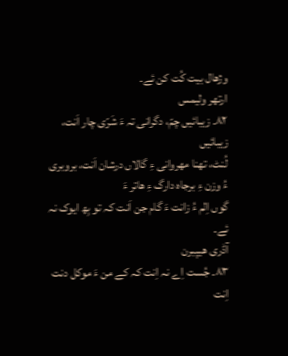وژھال بیت کُت کن ئے۔
ارتھر ولیمس
۸۲۔ زیبائیں چمّ، دگرانی تہ ءَ شَرّی چار اَنت، زیبائیں
لُنٹ، تھنا مھروانی ءِ گالاں درشان اَنت، بروبری ءُ وزن ءِ برجاہ دارگ ءِ ھاتر ءَ
گوں اِلم ءُ زانت ءَ گام جن اَنت کہ تو بِھ ایوک نہ ئے۔
آڈری ھیپبرن
۸۳۔ جُست اِے نہ اِنت کہ کے من ءَ موکل دنت اِنت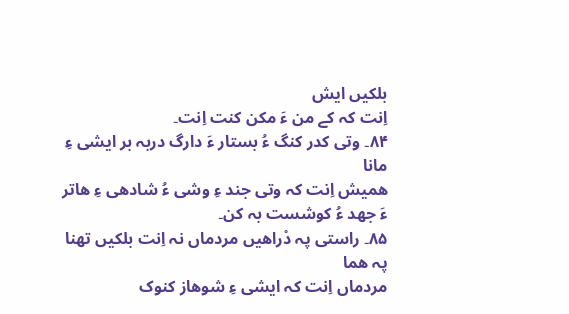بلکیں ایش
اِنت کہ کے من ءَ مکن کنت اِنت۔
۸۴۔ وتی کدر کنگ ءُ بستار ءَ دارگ دربہ بر ایشی ءِ مانا
ھمیش اِنت کہ وتی جند ءِ وشی ءُ شادھی ءِ ھاتر ءَ جھد ءُ کوشست بہ کن۔
۸۵۔ راستی پہ دْراھیں مردماں نہ اِنت بلکیں تھنا پہ ھما
مردماں اِنت کہ ایشی ءِ شوھاز کنوک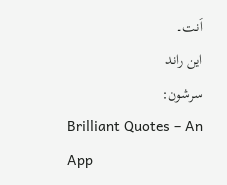اَنت۔
این راند
سرشون:
Brilliant Quotes – An App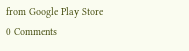from Google Play Store
0 Comments